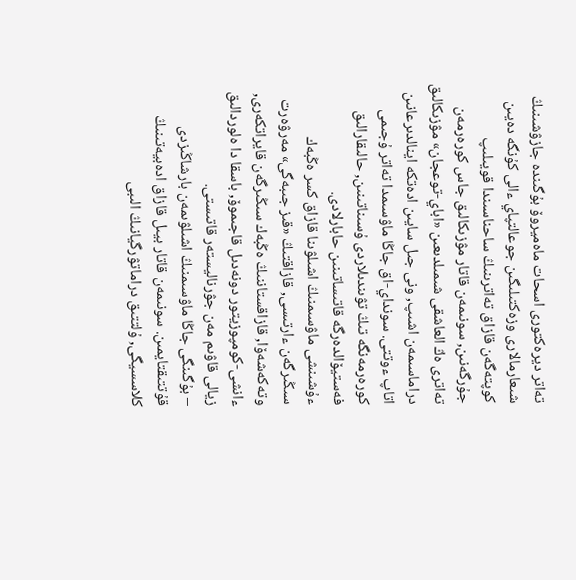تەاتر ديرەكتورى اسحات ماەميروۆ بۇگىندە جازۋشىنىڭ شىعارمالارى وزەكتىلىگىن جوعالتپاي ءالى كۇنگە دەيىن كوپتەگەن قازاق تەاترىنىڭ ساحناسىندا قويىلىپ جۇرگەنىن, سونىمەن قاتار مۋزىكالىق جاس كورەرمەن تەاترى ەڭ العاشقى شىمىلدىعىن «اباي-توعجان» مۋزىكالىق دراماسىمەن اشىپ, ونى جىل سايىن ادەتكە اينالدىرعانىن اتاپ ءوتتى. سونداي-اق جاڭا ماۋسىمدا تەاتر ۇجىمى كورەرمەنگە تىڭ تۋىندىلاردى ۇسىناتىنىن, حالىقارالىق فەستيۆالدەرگە قاتىساتىنىن حابارلادى.
ءۇشىنشى ماۋسىمنىڭ اشىلۋىنا قازاق كسر ەڭبەك سىڭىرگەن ءارتىسى, قازاقتىڭ «قىز جىبەگى» مەرۋەرت وتەكەشەۆا, قازاقستاننىڭ ەڭبەك سىڭىرگەن قايراتكەرى, ءانشى-كومپوزيتور دونەدىل قاجىموۆ, باسقا دا ەلوردالىق زيالى قاۋىم مەن جۋرناليستەر قاتىستى.
– بۇگىنگى جاڭا ماۋسىمنىڭ اشىلۋىمەن بارشاڭىزدى قۇتتىقتايمىن. سونىمەن قاتار بيىل قازاق ادەبيەتىنىڭ كلاسسيگى, ۇلتتىق دراماتۋرگيانىڭ الىبى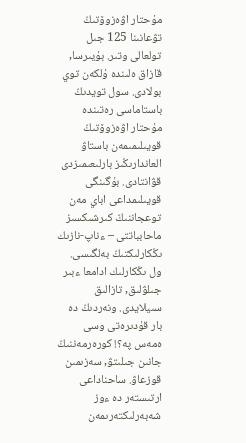مۇحتار اۋەزوۆتىڭ تۋعانىنا 125 جىل تولعالى وتىر. بۇيىرسا, قازاق ەلىندە ۇلكەن توي بولادى. سول تويدىڭ باستاماسى رەتىندە مۇحتار اۋەزوۆتىڭ قويىلىمىمەن باستاۋ العاندارىڭىز بارلىعىمىزدى قۋانتادى. بۇگىنگى قويىلىمداعى اباي مەن توعجاننىڭ كىرشىكسىز ماحابباتتى – ءناپ-نازىك ىڭكارلىكتىڭ بەلگىسى. ول ىڭكارلىك ادامعا ءبىر جىلۋلىق, تازالىق سىيلايدى. ونەردىڭ دە بار قۇدىرەتى وسى ەمەس پە؟! كورەرمەننىڭ جانىن جىلىتۋ, سەزىمىن قوزعاۋ. ساحناداعى ارتىستەر دە ءوز شەبەرلىكتەرىمەن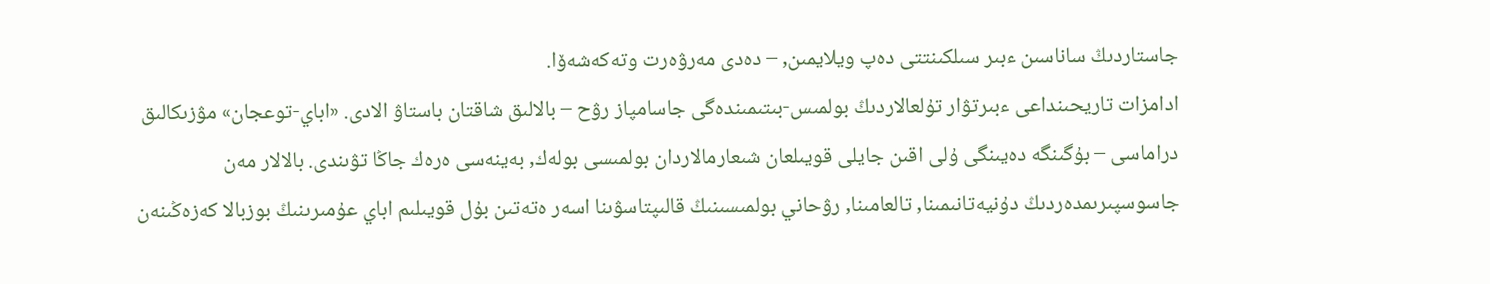جاستاردىڭ ساناسىن ءبىر سىلكىنتتى دەپ ويلايمىن, – دەدى مەرۋەرت وتەكەشەۆا.
ادامزات تاريحىنداعى ءبىرتۋار تۇلعالاردىڭ بولمىس-بىتىمىندەگى جاسامپاز رۋح – بالالىق شاقتان باستاۋ الادى. «اباي-توعجان» مۋزىكالىق دراماسى – بۇگىنگە دەيىنگى ۇلى اقىن جايلى قويىلعان شىعارمالاردان بولمىسى بولەك, بەينەسى ەرەك جاڭا تۋىندى. بالالار مەن جاسوسپىرىمدەردىڭ دۇنيەتانىمىنا, تالعامىنا, رۋحاني بولمىسىنىڭ قالىپتاسۋىنا اسەر ەتەتىن بۇل قويىلىم اباي عۇمىرىنىڭ بوزبالا كەزەڭىنەن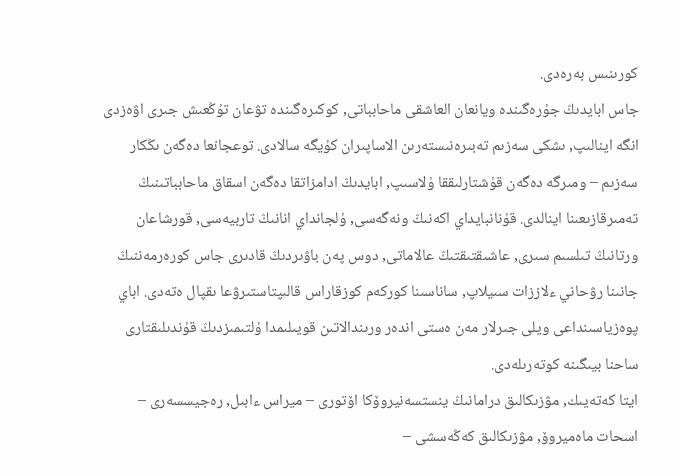كورىنىس بەرەدى.
جاس ابايدىڭ جۇرەگىندە ويانعان العاشقى ماحابباتى, كوكىرەگىندە تۋعان تۇڭعىش جىرى اۋەزدى انگە اينالىپ, ىشكى سەزىم تەبىرەنىستەرىن الاساپىران كۇيگە سالادى. توعجانعا دەگەن ىڭكار سەزىم – ومىرگە دەگەن قۇشتارلىققا ۇلاسىپ, ابايدىڭ ادامزاتقا دەگەن اسقاق ماحابباتىنىڭ تەمىرقازىعىنا اينالدى. قۇنانبايداي اكەنىڭ ونەگەسى, ۇلجانداي انانىڭ تاربيەسى, قورشاعان ورتانىڭ تىلسىم سىرى, عاشىقتىقتىڭ عالاماتى, دوس پەن باۋىردىڭ قادىرى جاس كورەرمەننىڭ جانىنا رۋحاني ءلاززات سىيلاپ, ساناسىنا كوركەم كوزقاراس قالىپتاستىرۋعا ىقپال ەتەدى. اباي پوەزياسىنداعى ويلى جىرلار مەن ەستى اندەر ورىندالاتىن قويىلىمدا ۇلتىمىزدىڭ قۇندىلىقتارى ساحنا بيىگىنە كوتەرىلەدى.
ايتا كەتەيىك, مۋزىكالىق درامانىڭ ينستسەنيروۆكا اۆتورى – ميراس ءابىل, رەجيسسەرى – اسحات ماەميروۆ, مۋزىكالىق كەڭەسشى –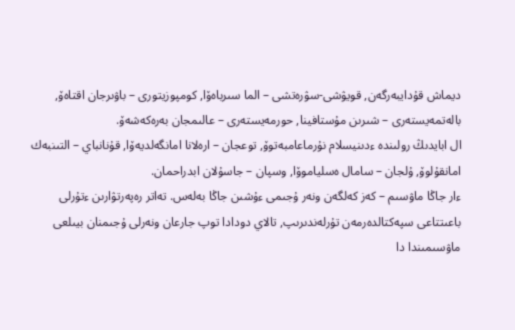ديماش قۇدايبەرگەن, قويۋشى-سۋرەتشى – الما سىرباەۆا, كومپوزيتورى – باۋىرجان اقتاەۆ, بالەتمەيستەرى – شىرىن مۇستافينا, حورمەيستەرى – عالىمجان بەرەكەشەۆ.
ال ابايدىڭ رولىندە ءدىنيسلام نۇرماعامبەتوۆ, توعجان – ارەلانا امانگەلديەۆا, قۇنانباي – التىنبەك امانقۇلوۆ, ۇلجان – سامال ەسلياموۆا, وسپان – جاسۇلان ابدراحمان.
ءار جاڭا ماۋسىم – كەز كەلگەن ونەر ۇجىمى ءۇشىن جاڭا بەلەس. تەاتر رەپەرتۋارىن ءتۇرلى باعىتتاعى سپەكتالدەرمەن تۇرلەندىرىپ, تالاي دودادا توپ جارعان ونەرلى ۇجىمنان بيىلعى ماۋسىمىندا دا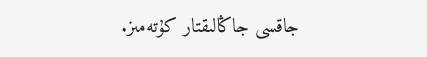جاقسى جاڭالىقتار كۇتەمىز.